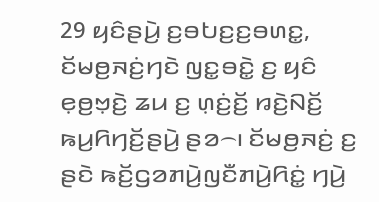29 ꤟꤢꤨꤔꤣꤧ꤬ ꤢ꤬ꤋꤝꤢ꤬ꤢ꤬ꤋꤛꤢ꤭, ꤢꤩꤗꤥ꤬ꤏꤢꤦ꤬ꤚꤢꤧ ꤜꤢ꤭ꤋꤢꤧ꤭ ꤢ꤬ ꤟꤢꤨ ꤕ꤫ꤥ꤬ꤠ꤫ꤢꤧ꤬ ꤘꤣ ꤢ꤬ ꤛ꤫ꤢꤦ꤬ꤢꤩ꤬ ꤙꤢꤧ꤬ꤡꤢꤩ꤬ ꤒꤣ꤬ꤖꤚꤢꤩ꤬ꤔꤣꤧ꤬ ꤔꤤ꤮꤯ ꤢꤩꤗꤥ꤬ꤏꤢꤦ꤬ ꤢ꤬ ꤔꤢꤧ ꤒꤢꤩ꤬ꤞꤤꤊꤣꤧ꤬ꤜꤢꤪꤊꤣꤧ꤬ꤖꤢꤦ꤭ ꤚꤣꤧ꤬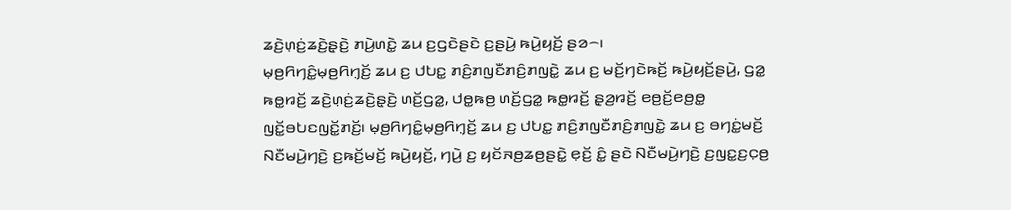ꤘꤢꤧ꤬ꤛ꤫ꤢꤦ꤬ꤘꤢꤧ꤬ꤔ꤫ꤢꤧ꤬ ꤊꤣꤧ꤬ꤛꤢꤧ꤭ ꤘꤣ ꤢ꤬ꤞꤢꤧꤔꤢꤧ ꤢ꤬ꤔꤣꤧ꤬ ꤒꤣꤧ꤬ꤟꤢꤩ꤬ ꤔꤤ꤮꤯
ꤗ꤫ꤥ꤬ꤖꤚꤢꤨ꤭ꤗ꤫ꤥ꤬ꤖꤚ꤫ꤢꤩ꤬ ꤘꤣ ꤢ꤬ ꤓꤝꤢ꤭ ꤊꤢꤨ꤬ꤊꤜꤢꤪꤊꤢꤨ꤬ꤊꤜꤢꤧ꤭ ꤘꤣ ꤢ꤬ ꤗꤢꤩ꤬ꤚꤢꤧꤒꤢꤩ꤬ ꤒꤣꤧ꤬ꤟꤢꤩ꤬ꤔꤣꤧ꤬, ꤞꤤ꤭ ꤒꤥ꤭ꤙꤢꤩ꤬ ꤘꤢꤧ꤬ꤛ꤫ꤢꤦ꤬ꤘꤢꤧ꤬ꤔ꤫ꤢꤧ꤬ ꤛꤢꤩ꤬ꤞꤤ꤭, ꤓꤥ꤭ꤒꤥ꤬ ꤛꤢꤩ꤬ꤞꤤ꤭ ꤒꤥ꤭ꤙꤢꤩ꤬ ꤔ꤫ꤤ꤬ꤙꤢꤩ꤬ ꤕꤥ꤬ꤢꤩ꤬ꤕꤥ꤬ꤥ꤭ ꤜꤢꤩ꤭ꤋꤝꤢꤜꤢꤩ꤭ꤊꤢꤩ꤬꤯ ꤗ꤫ꤥ꤬ꤖꤚꤢꤨ꤭ꤗ꤫ꤥ꤬ꤖꤚ꤫ꤢꤩ꤬ ꤘꤣ ꤢ꤬ ꤓꤝꤢ꤭ ꤊꤢꤨ꤬ꤊꤜꤢꤪꤊꤢꤨ꤬ꤊꤜꤢꤧ꤭ ꤘꤣ ꤢ꤬ ꤋꤚꤢꤦ꤭ꤗꤢꤩ꤬ ꤡꤢꤪꤗꤣꤧ꤬ꤚꤢꤧ꤬ ꤢ꤬ꤒꤢꤩ꤬ꤗꤢꤩ꤬ ꤒꤣꤧ꤬ꤟꤢꤩ꤬, ꤚꤣꤧ꤬ ꤢ꤬ ꤟꤢꤩꤏꤥ꤬ꤘꤥ꤬ꤔꤢꤧ꤭ ꤕ꤫ꤢꤩ꤬ ꤢꤨ꤭ ꤔꤢꤧ ꤡꤢꤪꤗꤣꤧ꤬ꤚꤢꤧ꤬ ꤢ꤬ꤜꤢ꤭ꤢ꤬ꤍ꤫ꤥ꤬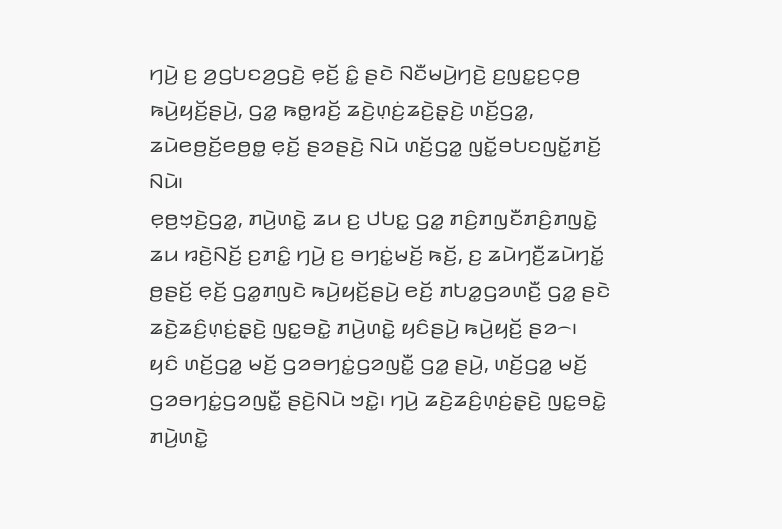ꤚꤣꤧ꤬ ꤢ꤬ ꤤ꤬ꤞꤝꤢꤤ꤬ꤞꤢꤧ꤬ ꤕ꤫ꤢꤩ꤬ ꤢꤨ꤭ ꤔꤢꤧ ꤡꤢꤪꤗꤣꤧ꤬ꤚꤢꤧ꤬ ꤢ꤬ꤜꤢ꤭ꤢ꤬ꤍ꤫ꤥ꤬ ꤒꤣꤧ꤬ꤟꤢꤩ꤬ꤔꤣꤧ꤬, ꤞꤤ꤭ ꤒꤥ꤭ꤙꤢꤩ꤬ ꤘꤢꤧ꤬ꤛ꤫ꤢꤦ꤬ꤘꤢꤧ꤬ꤔ꤫ꤢꤧ꤬ ꤛꤢꤩ꤬ꤞꤤ꤭, ꤘꤣꤧꤕꤥ꤬ꤢꤩ꤬ꤕꤥ꤬ꤥ꤭ ꤕ꤫ꤢꤩ꤬ ꤔꤤꤔꤢꤧ꤬ ꤡꤣꤧ ꤛꤢꤩ꤬ꤞꤤ꤭ ꤜꤢꤩ꤭ꤋꤝꤢꤜꤢꤩ꤭ꤊꤢꤩ꤬ ꤡꤣꤧ꤯
ꤕ꤫ꤥ꤬ꤠ꤫ꤢꤧ꤬ꤞꤤ꤭, ꤊꤣꤧ꤬ꤛꤢꤧ꤭ ꤘꤣ ꤢ꤬ ꤓꤝꤢ꤭ ꤞꤤ꤭ ꤊꤢꤨ꤬ꤊꤜꤢꤪꤊꤢꤨ꤬ꤊꤜꤢꤧ꤭ ꤘꤣ ꤙꤢꤧ꤬ꤡꤢꤩ꤬ ꤢ꤬ꤊꤢꤨ꤭ ꤚꤣꤧ꤬ ꤢ꤬ ꤋꤚꤢꤦ꤭ꤗꤢꤩ꤬ ꤒꤢꤩ꤬, ꤢ꤬ ꤘꤣꤧꤚꤢꤪ꤬ꤘꤣꤧꤚꤢꤩ꤭ ꤥ꤬ꤔꤢꤩ꤬ ꤕ꤫ꤢꤩ꤬ ꤞꤤ꤭ꤊꤜꤢꤧ ꤒꤣꤧ꤬ꤟꤢꤩ꤬ꤔꤣꤧ꤬ ꤕꤢꤩ꤬ ꤊꤝꤤ꤭ꤞꤤꤛꤢꤪ꤬ ꤞꤤ꤭ ꤔꤢꤧ ꤘꤢꤧ꤬ꤘꤢꤨ꤬ꤛ꤫ꤢꤦ꤬ꤔ꤫ꤢꤧ꤬ ꤜꤢ꤭ꤋꤢꤧ꤭ ꤊꤣꤧ꤬ꤛꤢꤧ꤭ ꤟꤢꤨꤔꤣꤧ꤬ ꤒꤣꤧ꤬ꤟꤢꤩ꤬ ꤔꤤ꤮꤯
ꤟꤢꤨ ꤛꤢꤩ꤬ꤞꤤ꤭ ꤗꤢꤩ꤬ ꤞꤤꤋꤚꤢꤦ꤭ꤞꤤꤜꤢꤪ꤭ ꤞꤤ꤭ ꤔꤣꤧ꤬, ꤛꤢꤩ꤬ꤞꤤ꤭ ꤗꤢꤩ꤬ ꤞꤤꤋꤚꤢꤦ꤭ꤞꤤꤜꤢꤪ꤭ ꤔꤢꤧ꤬ꤡꤣꤧ ꤠꤢꤧ꤭꤯ ꤚꤣꤧ꤬ ꤘꤢꤧ꤬ꤘꤢꤨ꤬ꤛ꤫ꤢꤦ꤬ꤔ꤫ꤢꤧ꤬ ꤜꤢ꤭ꤋꤢꤧ꤭ ꤊꤣꤧ꤬ꤛꤢꤧ꤭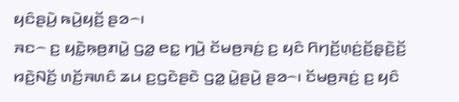ꤟꤢꤨꤔꤣꤧ꤬ ꤒꤣꤧ꤬ꤟꤢꤩ꤬ ꤔꤤ꤮꤯
ꤏꤢ꤮ ꤢ꤬ ꤟꤢꤧ꤭ꤒ꤫ꤥ꤬ꤊꤣꤧ꤭ ꤞꤤ꤭ ꤕꤢ꤭ ꤚꤣꤧ꤬ ꤢꤩꤗꤥ꤬ꤏꤢꤦ꤬ ꤢ꤬ ꤟꤢꤨ ꤖꤚꤢꤩ꤬ꤛ꤫ꤢꤦ꤬ꤢꤩ꤬ꤔ꤫ꤢꤧ꤬ꤢꤩ꤬ ꤙꤢꤧ꤬ꤡꤢꤩ꤬ ꤛꤢꤩ꤬ꤏꤛꤢꤨ ꤘꤣ ꤢ꤬ꤞꤢꤧꤔꤢꤧ ꤞꤤ꤭ ꤣꤧ꤭ꤔꤣꤧ꤬ ꤔꤤ꤮꤯ ꤢꤩꤗꤥ꤬ꤏꤢꤦ꤬ ꤢ꤬ ꤟꤢꤨ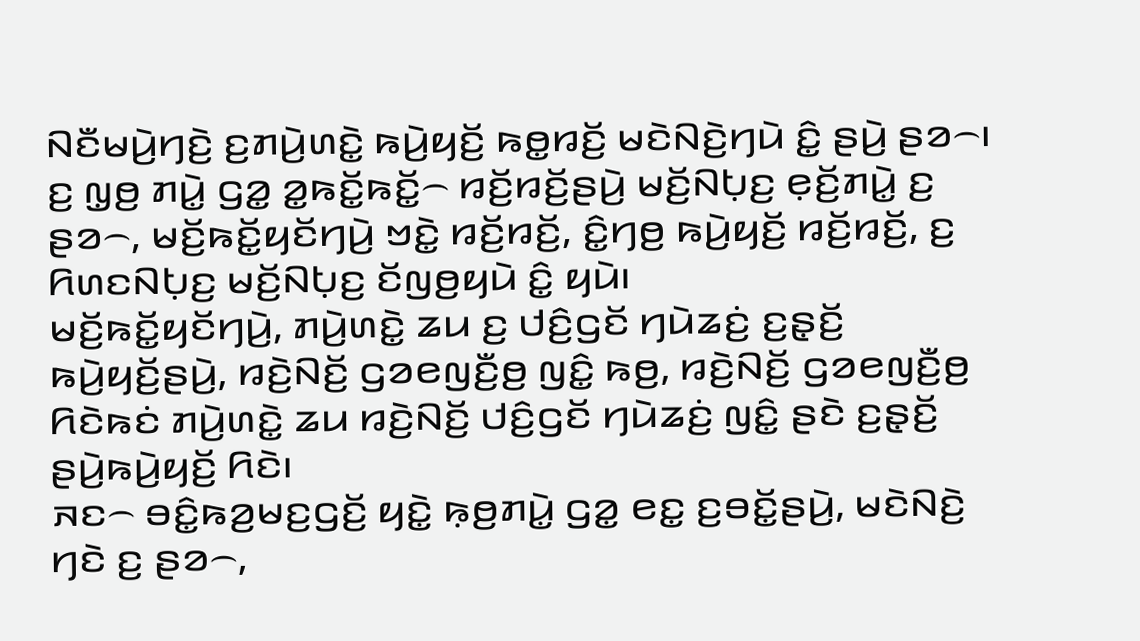ꤡꤢꤪꤗꤣꤧ꤬ꤚꤢꤧ꤬ ꤢ꤬ꤊꤣꤧ꤬ꤛꤢꤧ꤭ ꤒꤣꤧ꤬ꤟꤢꤩ꤬ ꤒꤥ꤭ꤙꤢꤩ꤬ ꤗꤢꤧꤡꤢꤧ꤬ꤚꤣꤧ ꤢꤨ꤭ ꤔꤣꤧ꤬ ꤔꤤ꤮꤯ ꤢ꤬ ꤜ꤫ꤥ꤬ ꤊꤣꤧ꤭ ꤞꤤ꤭ ꤤ꤭ꤒꤢꤩ꤭ꤒꤢꤩ꤭꤮ ꤙꤢꤩ꤬ꤙꤢꤩ꤬ꤔꤣꤧ꤬ ꤗꤢꤩ꤬ꤡꤝ꤫ꤢ꤬ ꤕ꤫ꤢꤩ꤬ꤊꤣꤧ꤭ ꤢ꤬ ꤔꤤ꤮, ꤗꤢꤩ꤬ꤒꤢꤩ꤭ꤟꤢꤩꤚꤣꤧ꤬ ꤠꤢꤧ꤭ ꤙꤢꤩ꤬ꤙꤢꤩ꤬, ꤢꤨ꤭ꤚꤥ꤬ ꤒꤣꤧ꤬ꤟꤢꤩ꤬ ꤙꤢꤩ꤬ꤙꤢꤩ꤬, ꤢ꤬ ꤖꤛꤢꤡꤝ꤫ꤢ꤬ ꤗꤢꤩ꤬ꤡꤝ꤫ꤢ꤬ ꤢꤩꤜꤥ꤬ꤟꤣꤧ ꤢꤨ꤭ ꤟꤣꤧ꤯
ꤗꤢꤩ꤬ꤒꤢꤩ꤭ꤟꤢꤩꤚꤣꤧ꤬, ꤊꤣꤧ꤬ꤛꤢꤧ꤭ ꤘꤣ ꤢ꤬ ꤓꤢꤨ꤬ꤞꤢꤩ ꤚꤣꤧꤘꤢꤦ꤬ ꤢ꤬ꤔ꤫ꤢꤩ꤬ ꤒꤣꤧ꤬ꤟꤢꤩ꤬ꤔꤣꤧ꤬, ꤙꤢꤧ꤬ꤡꤢꤩ꤬ ꤞꤤꤕꤜꤢꤪ꤬ꤥ꤬ ꤜꤢꤨ꤭ ꤒꤥ꤬, ꤙꤢꤧ꤬ꤡꤢꤩ꤬ ꤞꤤꤕꤜꤢꤪ꤬ꤥ꤬ ꤖꤢꤧꤒꤢꤦ ꤊꤣꤧ꤬ꤛꤢꤧ꤭ ꤘꤣ ꤙꤢꤧ꤬ꤡꤢꤩ꤬ ꤓꤢꤨ꤬ꤞꤢꤩ ꤚꤣꤧꤘꤢꤦ꤬ ꤜꤢꤨ꤭ ꤔꤢꤧ ꤢ꤬ꤔ꤫ꤢꤩ꤬ ꤔꤣꤧ꤬ꤒꤣꤧ꤬ꤟꤢꤩ꤬ ꤖꤢꤧ꤯
ꤏꤢ꤮ ꤋꤢꤨ꤭ꤒꤤ꤬ꤗꤢ꤬ꤞꤢꤩ꤬ ꤟꤢꤧ꤭ ꤒ꤫ꤥ꤬ꤊꤣꤧ꤭ ꤞꤤ꤭ ꤕꤢ꤭ ꤢ꤬ꤋꤢꤩ꤭ꤔꤣꤧ꤬, ꤗꤢꤧꤡꤢꤧ꤬ ꤚꤢꤧ ꤢ꤬ ꤔꤤ꤮,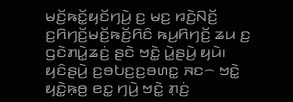ꤗꤢꤩ꤬ꤒꤢꤩ꤭ꤟꤢꤩꤚꤣꤧ꤬ ꤢ꤬ ꤗꤢ꤬ ꤙꤢꤧ꤬ꤡꤢꤩ꤬ ꤢ꤬ꤖꤚꤢꤩ꤬ꤗꤢꤩ꤬ꤒꤢꤩ꤬ꤖꤢꤨ ꤒꤣ꤬ꤖꤚꤢꤩ꤬ ꤘꤣ ꤢ꤬ ꤞꤢꤧꤊꤣꤧ꤭ꤘꤢꤦ꤬ ꤔꤢꤧ ꤠꤢꤧ꤭ ꤣꤧ꤭ꤔꤣꤧ꤬ ꤟꤣꤧ꤯
ꤟꤢꤨꤔꤣꤧ꤬ ꤢ꤬ꤋꤝꤢ꤬ꤢ꤬ꤋꤛꤢ꤭ ꤏꤢ꤮ ꤠꤢꤧ꤭ ꤟꤢꤧ꤭ꤒ꤫ꤥ꤬ ꤕꤢ꤭ ꤚꤣꤧ꤬ ꤠꤢꤧ꤭ ꤊ꤫ꤢꤦ꤬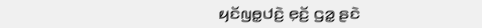ꤟꤢꤩꤜꤥ꤭ꤓꤢꤧ꤬ ꤕ꤫ꤢꤩ꤬ ꤞꤤ꤭ ꤔꤢꤧ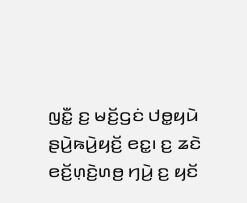ꤜꤢꤪ꤭ ꤢ꤬ ꤗꤢꤩ꤬ꤞꤢꤦ ꤓꤥ꤭ꤟꤣꤧ ꤔꤣꤧ꤬ꤒꤣꤧ꤬ꤟꤢꤩ꤬ ꤕꤢ꤭꤯ ꤢ꤬ ꤘꤢꤧ ꤕꤢꤩ꤬ꤛ꤫ꤢꤧ꤬ꤛꤥ꤬ ꤚꤣꤧ꤬ ꤢ꤬ ꤟꤢꤩ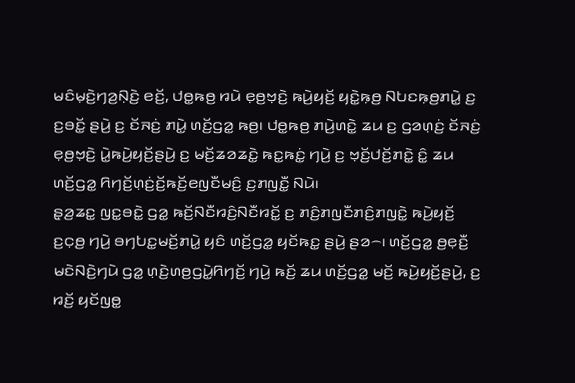ꤗꤢꤨꤗ꤫ꤢꤧ꤬ꤚꤤ꤬ꤡ꤫ꤢꤧ꤬ ꤕꤢꤩ꤬, ꤓꤥ꤭ꤒꤥ꤬ ꤙꤣꤧ ꤕ꤫ꤥ꤬ꤠ꤫ꤢꤧ꤬ ꤒꤣꤧ꤬ꤟꤢꤩ꤬ ꤟꤢꤧ꤭ꤒ꤫ꤥ꤬ ꤡꤝꤢꤒ꤫ꤥ꤬ꤊꤣꤧ꤭ ꤢ꤬ ꤢ꤬ꤋꤢꤩ꤭ ꤔꤣꤧ꤬ ꤢ꤬ ꤢꤩꤏꤢꤦ꤬ ꤊꤣꤧ꤭ ꤛꤢꤩ꤬ꤞꤤ꤭ ꤒꤥ꤬꤯ ꤓꤥ꤭ꤒꤥ꤬ ꤊꤣꤧ꤬ꤛꤢꤧ꤭ ꤘꤣ ꤢ꤬ ꤞꤤꤛ꤫ꤢꤦ꤬ ꤢꤩꤏꤢꤦ꤬ ꤕ꤫ꤥ꤬ꤠ꤫ꤢꤧ꤬ ꤣꤧ꤭ꤒꤣꤧ꤬ꤟꤢꤩ꤬ꤔꤣꤧ꤬ ꤢ꤬ ꤗꤢꤩ꤬ꤘꤤꤘꤢꤧ꤭ ꤒꤢ꤭ꤒꤢꤦ꤭ ꤚꤣꤧ꤬ ꤢ꤬ ꤠ꤫ꤢꤩ꤬ꤓꤢꤩ꤬ꤊꤢꤧ꤭ ꤢꤨ꤭ ꤘꤣ ꤛꤢꤩ꤬ꤞꤤ꤭ ꤖꤚꤢꤩ꤬ꤛ꤫ꤢꤦ꤬ꤢꤩ꤬ꤒꤢꤩ꤬ꤕꤜꤢꤪꤗꤢꤨ꤬ ꤢ꤬ꤊꤜꤢꤪ꤭ ꤡꤣꤧ꤯
ꤔ꤫ꤤ꤬ꤘꤢ꤭ ꤜꤢ꤭ꤋꤢꤧ꤭ ꤞꤤ꤭ ꤒꤢꤩ꤬ꤡꤢꤪꤙꤢꤨ꤬ꤡꤢꤪꤙꤢꤩ꤭ ꤢ꤬ ꤊꤢꤨ꤬ꤊꤜꤢꤪꤊꤢꤨ꤬ꤊꤜꤢꤧ꤭ ꤒꤣꤧ꤬ꤟꤢꤩ꤬ ꤢ꤬ꤍ꤫ꤥ꤬ ꤚꤣꤧ꤬ ꤋꤚꤝꤢ꤭ꤗꤢꤩ꤬ꤊꤣꤧ꤭ ꤟꤢꤨ ꤛꤢꤩ꤬ꤞꤤ꤭ ꤟꤢꤩꤒꤢ꤭ ꤔꤣꤧ꤬ ꤔꤤ꤮꤯ ꤛꤢꤩ꤬ꤞꤤ꤭ ꤥ꤬ꤕ꤫ꤢꤪ꤬ ꤗꤢꤧꤡꤢꤧ꤬ꤚꤣꤧ ꤞꤤ꤭ ꤛ꤫ꤢꤧ꤬ꤛꤥ꤬ꤞꤣꤧ꤭ꤖꤚꤢꤩ꤬ ꤚꤣꤧ꤬ ꤒꤢꤩ꤬ ꤘꤣ ꤛꤢꤩ꤬ꤞꤤ꤭ ꤗꤢꤩ꤬ ꤒꤣꤧ꤬ꤟꤢꤩ꤬ꤔꤣꤧ꤬, ꤢ꤬ ꤙꤢꤩ꤬ ꤟꤢꤩꤜꤥ꤭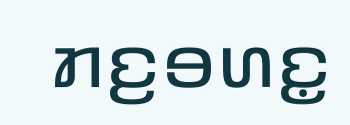ꤊꤢ꤬ꤋꤛꤢ꤭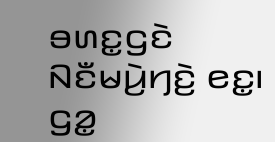ꤋꤛꤢ꤭ꤞꤢꤧ ꤡꤢꤪꤗꤣꤧ꤬ꤚꤢꤧ꤬ ꤕꤢ꤭꤯ ꤞꤤ꤭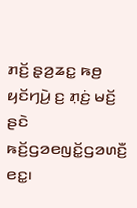ꤊꤢꤩ꤬ ꤔ꤫ꤤ꤬ꤘꤢ꤭ ꤒꤥ꤬ ꤟꤢꤩꤚꤣꤧ꤬ ꤢ꤬ ꤊ꤫ꤢꤦ꤬ ꤗꤢꤩ꤬ ꤔꤢꤧ ꤒꤢꤩ꤬ꤞꤤꤕꤜꤢꤩ꤭ꤞꤤꤛꤢꤪ꤬ ꤕꤢ꤭꤯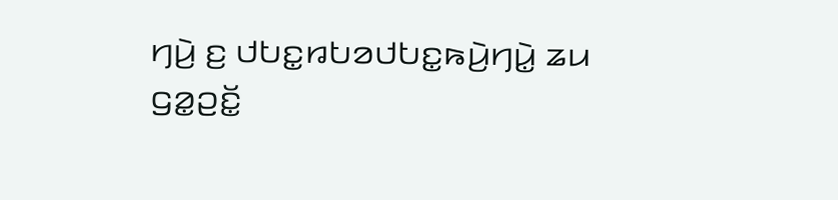ꤚꤣꤧ꤬ ꤢ꤬ ꤓꤝꤢ꤭ꤙꤝꤤꤓꤝꤢ꤭ꤒꤣꤧ꤬ꤚꤣꤧ꤭ ꤘꤣ ꤞꤤ꤭ꤑꤢꤩ꤭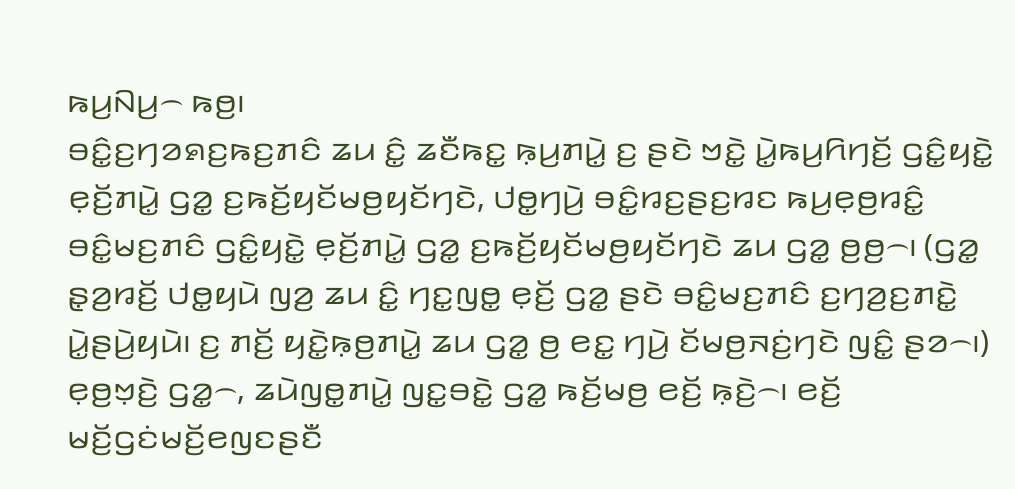ꤒꤣ꤬ꤡꤣ꤬꤮ ꤒꤥ꤬꤯
ꤋꤢꤨ꤭ꤢ꤬ꤚꤤꤎꤢ꤬ꤒꤢ꤬ꤊꤢꤨ ꤘꤣ ꤢꤨ꤭ ꤘꤢꤪꤒꤢ꤭ ꤒ꤫ꤣ꤬ꤊꤣꤧ꤭ ꤢ꤬ ꤔꤢꤧ ꤠꤢꤧ꤭ ꤣꤧ꤭ꤒꤣ꤬ꤖꤚꤢꤩ꤬ ꤞꤢꤨ꤭ꤟꤢꤧ꤭ ꤕ꤫ꤢꤩ꤬ꤊꤣꤧ꤭ ꤞꤤ꤭ ꤢ꤬ꤒꤢꤩ꤬ꤟꤢꤩꤗꤥ꤬ꤟꤢꤩꤚꤢꤧ, ꤓꤥ꤭ꤚꤣꤧ꤬ ꤋꤢꤨ꤭ꤙꤢ꤬ꤔꤢ꤬ꤙꤢ ꤒꤣ꤬ꤕ꤫ꤥ꤬ꤙꤢꤨ꤭ ꤋꤢꤨ꤭ꤗꤢ꤬ꤊꤢꤨ ꤞꤢꤨ꤭ꤟꤢꤧ꤭ ꤕ꤫ꤢꤩ꤬ꤊꤣꤧ꤭ ꤞꤤ꤭ ꤢ꤬ꤒꤢꤩ꤬ꤟꤢꤩꤗꤥ꤬ꤟꤢꤩꤚꤢꤧ ꤘꤣ ꤞꤤ꤭ ꤥ꤬ꤥ꤬꤮꤯ (ꤞꤤ꤭ ꤔ꤫ꤤ꤬ꤙꤢꤩ꤬ ꤓꤥ꤭ꤟꤣꤧ ꤜꤤ꤬ ꤘꤣ ꤢꤨ꤭ ꤚꤢ꤭ꤜꤥ꤭ ꤕ꤫ꤢꤩ꤬ ꤞꤤ꤭ ꤔꤢꤧ ꤋꤢꤨ꤭ꤗꤢ꤬ꤊꤢꤨ ꤢ꤬ꤚꤤ꤬ꤢ꤬ꤊꤢꤧ꤭ ꤣꤧ꤭ꤔꤣꤧ꤬ꤟꤣꤧ꤯ ꤢ꤬ ꤊꤢꤩ꤬ ꤟꤢꤧ꤭ꤒ꤫ꤥ꤬ꤊꤣꤧ꤭ ꤘꤣ ꤞꤤ꤭ ꤥ꤬ ꤕꤢ꤭ ꤚꤣꤧ꤬ ꤢꤩꤗꤥ꤬ꤏꤢꤦ꤬ꤚꤢꤧ ꤜꤢꤨ꤭ ꤔꤤ꤮꤯)
ꤕ꤫ꤥ꤬ꤠ꤫ꤢꤧ꤬ ꤞꤤ꤭꤮, ꤘꤣꤧꤜꤥ꤭ꤊꤣꤧ꤭ ꤜꤢ꤭ꤋꤢꤧ꤭ ꤞꤤ꤭ ꤒꤢꤩ꤬ꤗꤥ꤬ ꤕꤢꤩ꤬ ꤒ꤫ꤢꤧ꤬꤮꤯ ꤕꤢꤩ꤬ ꤗꤢꤩ꤬ꤞꤢꤦꤗꤢꤩ꤬ꤕꤜꤢꤔꤢꤪ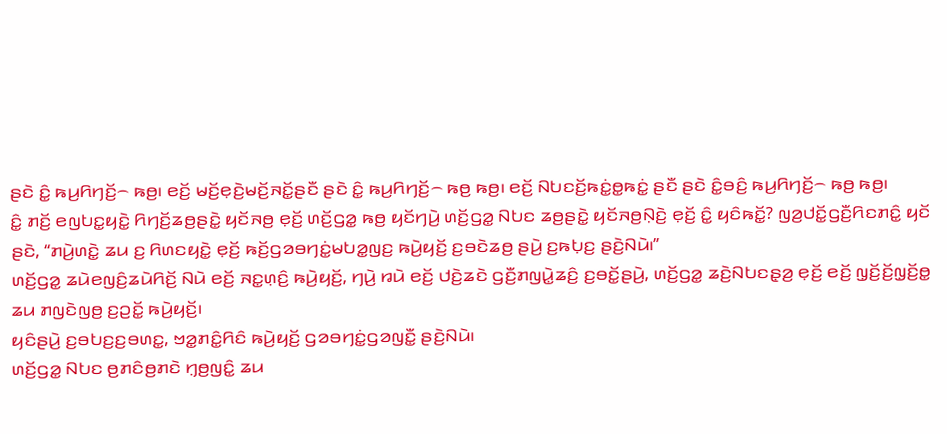ꤔꤢꤧ ꤢꤨ꤭ ꤒꤣ꤬ꤖꤚꤢꤩ꤬꤮ ꤒꤥ꤬꤯ ꤕꤢꤩ꤬ ꤗꤢꤩ꤬ꤕ꤫ꤢꤧ꤬ꤗꤢꤩ꤬ꤏꤢꤩ꤭ꤔꤢꤪ ꤔꤢꤧ ꤢꤨ꤭ ꤒꤣ꤬ꤖꤚꤢꤩ꤬꤮ ꤒꤥ꤬ ꤒꤥ꤬꤯ ꤕꤢꤩ꤬ ꤡꤝꤢꤢꤩ꤬ꤒꤢꤦ꤭ꤥ꤭ꤒꤢꤦ꤭ ꤔꤢꤪ ꤔꤢꤧ ꤢꤨ꤭ꤋꤢꤨ꤬ ꤒꤣ꤬ꤖꤚꤢꤩ꤬꤮ ꤒꤥ꤬ ꤒꤥ꤬꤯
ꤢꤨ꤭ ꤊꤢꤩ꤬ ꤕꤜꤝꤢ꤭ꤟꤢꤧ꤭ ꤖꤚꤢꤩ꤬ꤘꤥ꤬ꤔꤢꤧ꤭ ꤟꤢꤩꤏꤥ꤬ ꤕ꤫ꤢꤩ꤬ ꤛꤢꤩ꤬ꤞꤤ꤭ ꤒꤥ꤬ ꤟꤢꤩꤚꤣꤧ꤬ ꤛꤢꤩ꤬ꤞꤤ꤭ ꤡꤝꤢ ꤘꤥ꤬ꤔꤢꤧ꤭ ꤟꤢꤩꤏꤥ꤬ꤡ꤫ꤢꤧ꤬ ꤕ꤫ꤢꤩ꤬ ꤢꤨ꤭ ꤟꤢꤨꤒꤢꤩ꤭? ꤜꤤ꤬ꤓꤢꤩ꤭ꤞꤢꤪ꤬ꤖꤢꤊꤢꤨ꤭ ꤟꤢꤩ ꤔꤢꤧ, “ꤊꤣꤧ꤬ꤛꤢꤧ꤭ ꤘꤣ ꤢ꤬ ꤖꤛꤢꤟꤢꤧ꤭ ꤕ꤫ꤢꤩ꤬ ꤒꤢꤩ꤬ꤞꤤꤋꤚꤢꤦ꤭ꤗꤝꤤ꤭ꤜꤢ꤬ ꤒꤣꤧ꤬ꤟꤢꤩ꤬ ꤢ꤬ꤋꤢꤧꤘꤥ꤬ ꤔꤣꤧ꤬ ꤢ꤬ꤒꤝ꤫ꤢ꤬ ꤔꤢꤧ꤬ꤡꤣꤧ꤯”
ꤛꤢꤩ꤬ꤞꤤ꤭ ꤘꤣꤧꤕꤜꤢꤨ꤬ꤘꤣꤧꤖꤢꤩ꤬ ꤡꤣꤧ ꤕꤢꤩ꤬ ꤏꤢ꤭ꤛ꤫ꤢꤨ꤬ ꤒꤣꤧ꤬ꤟꤢꤩ꤬, ꤚꤣꤧ꤬ ꤙꤣꤧ ꤕꤢꤩ꤬ ꤓꤢꤧ꤬ꤘꤢꤧ ꤞꤢꤪ꤬ꤊꤜꤣꤧ꤭ꤘꤢꤨ꤬ ꤢ꤬ꤋꤢꤩ꤭ꤔꤣꤧ꤬, ꤛꤢꤩ꤬ꤞꤤ꤭ ꤘꤢꤧ꤬ꤡꤝꤢꤔ꤫ꤤ꤬ ꤕ꤫ꤢꤩ꤬ ꤕꤢꤩ꤬ ꤜ꤫ꤢꤩ꤬ꤢꤩ꤬ꤜ꤫ꤢꤩ꤬ꤥ꤭ ꤘꤣ ꤊꤜꤢꤧꤜꤥ꤬ ꤢ꤬ꤑꤢꤩ꤭ ꤒꤣꤧ꤬ꤟꤢꤩ꤬꤯
ꤟꤢꤨꤔꤣꤧ꤬ ꤢ꤬ꤋꤝꤢ꤬ꤢ꤬ꤋꤛꤢ꤭, ꤠꤤ꤭ꤊꤢꤨ꤭ꤖꤢꤨ ꤒꤣꤧ꤬ꤟꤢꤩ꤬ ꤞꤤꤋꤚꤢꤦ꤭ꤞꤤꤜꤢꤪ꤭ ꤔꤢꤧ꤬ꤡꤣꤧ꤯
ꤛꤢꤩ꤬ꤞꤤ꤭ ꤡꤝꤢ ꤥ꤬ꤊꤢꤨꤥ꤬ꤊꤢꤧ ꤚ꤫ꤥ꤬ꤜꤢꤨ꤭ ꤘꤣ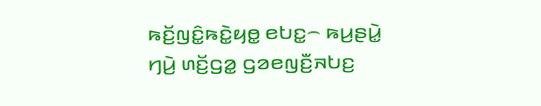ꤒꤢꤩ꤬ꤜꤢꤨ꤭ꤒꤢꤧ꤭ꤟꤥ꤭ ꤕꤝꤢ꤭꤮ ꤒꤣ꤬ꤔꤣꤧ꤭ ꤚꤣꤧ꤬ ꤛꤢꤩ꤬ꤞꤤ꤭ ꤞꤤꤕꤜꤢꤪ꤬ꤏꤝꤢ꤬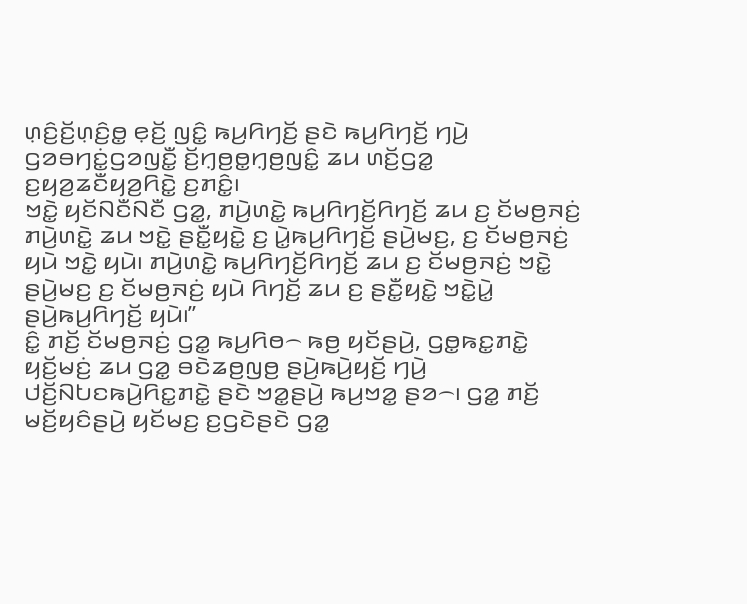ꤛ꤫ꤢꤨ꤬ꤢꤩ꤬ꤛ꤫ꤢꤨ꤬ꤥ꤭ ꤕ꤫ꤢꤩ꤬ ꤜꤢꤨ꤭ ꤒꤣ꤬ꤖꤚꤢꤩ꤬ ꤔꤢꤧ ꤒꤣ꤬ꤖꤚꤢꤩ꤬ ꤚꤣꤧ꤬ ꤞꤤꤋꤚꤢꤦ꤭ꤞꤤꤜꤢꤪ꤭ ꤢꤩ꤬ꤚ꤫ꤥ꤬ꤥ꤭ꤚ꤫ꤥ꤬ꤜꤢꤨ꤭ ꤘꤣ ꤛꤢꤩ꤬ꤞꤤ꤭ ꤢ꤬ꤟꤤ꤬ꤘꤢꤪꤟꤤ꤬ꤖꤢꤧ꤭ ꤢ꤬ꤊꤢꤨ꤭꤯
ꤠꤢꤧ꤭ ꤟꤢꤩꤡꤢꤪꤡꤢꤪ ꤞꤤ꤭, ꤊꤣꤧ꤬ꤛꤢꤧ꤭ ꤒꤣ꤬ꤖꤚꤢꤩ꤬ꤖꤚꤢꤩ꤬ ꤘꤣ ꤢ꤬ ꤢꤩꤗꤥ꤬ꤏꤢꤦ꤬ ꤊꤣꤧ꤬ꤛꤢꤧ꤭ ꤘꤣ ꤠꤢꤧ꤭ ꤔꤢꤪ꤭ꤟꤢꤧ꤭ ꤢ꤬ ꤣꤧ꤭ꤒꤣ꤬ꤖꤚꤢꤩ꤬ ꤔꤣꤧ꤬ꤗꤢ꤬, ꤢ꤬ ꤢꤩꤗꤥ꤬ꤏꤢꤦ꤬ ꤟꤣꤧ ꤠꤢꤧ꤭ ꤟꤣꤧ꤯ ꤊꤣꤧ꤬ꤛꤢꤧ꤭ ꤒꤣ꤬ꤖꤚꤢꤩ꤬ꤖꤚꤢꤩ꤬ ꤘꤣ ꤢ꤬ ꤢꤩꤗꤥ꤬ꤏꤢꤦ꤬ ꤠꤢꤧ꤭ ꤔꤣꤧ꤬ꤗꤢ꤬ ꤢ꤬ ꤢꤩꤗꤥ꤬ꤏꤢꤦ꤬ ꤟꤣꤧ ꤖꤚꤢꤩ꤬ ꤘꤣ ꤢ꤬ ꤔꤢꤪ꤭ꤟꤢꤧ꤭ ꤠꤢꤧ꤭ꤣꤧ꤭ ꤔꤣꤧ꤬ꤒꤣ꤬ꤖꤚꤢꤩ꤬ ꤟꤣꤧ꤯”
ꤢꤨ꤭ ꤊꤢꤩ꤬ ꤢꤩꤗꤥ꤬ꤏꤢꤦ꤬ ꤞꤤ꤭ ꤒꤣ꤬ꤖꤥ꤮ ꤒꤥ꤬ ꤟꤢꤩꤔꤣꤧ꤬, ꤞꤥ꤭ꤒꤢ꤭ꤊꤢꤧ꤭ ꤟꤢꤩ꤬ꤗꤢꤦ꤬ ꤘꤣ ꤞꤤ꤭ ꤋꤢꤧꤘꤥ꤬ꤜꤥ꤬ ꤔꤣꤧ꤬ꤒꤣꤧ꤬ꤟꤢꤩ꤬ ꤚꤣꤧ꤬ ꤓꤢꤩ꤬ꤡꤝꤢꤒꤣꤧ꤬ꤖꤢ꤭ꤊꤢꤧ꤭ ꤔꤢꤧ ꤠꤤ꤭ꤔꤣꤧ꤬ ꤒꤣ꤬ꤠꤤ꤭ ꤔꤤ꤮꤯ ꤞꤤ꤭ ꤊꤢꤩ꤬ ꤗꤢꤩ꤬ꤟꤢꤨꤔꤣꤧ꤬ ꤟꤢꤩꤗꤢ꤬ ꤢ꤬ꤞꤢꤧꤔꤢꤧ ꤞꤤ꤭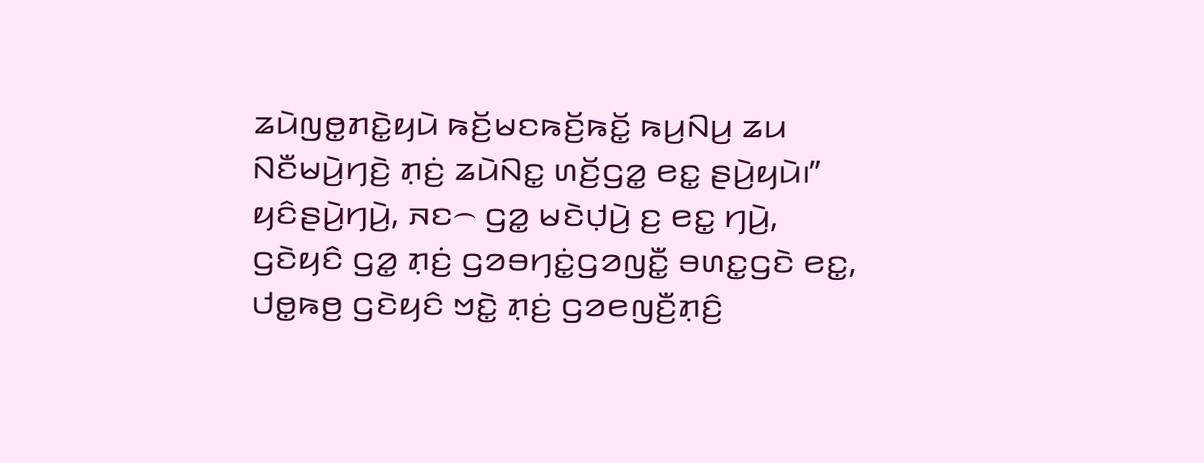ꤘꤣꤧꤜꤥ꤭ꤊꤢꤧ꤭ꤟꤣꤧ ꤒꤢꤩ꤬ꤗꤢꤒꤢꤩ꤬ꤒꤢꤩ꤭ ꤒꤣ꤬ꤡꤣ꤬ ꤘꤣ ꤡꤢꤪꤗꤣꤧ꤬ꤚꤢꤧ꤬ ꤊ꤫ꤢꤦ꤬ ꤘꤣꤧꤡꤢ꤭ ꤛꤢꤩ꤬ꤞꤤ꤭ ꤕꤢ꤭ ꤔꤣꤧ꤬ꤟꤣꤧ꤯”
ꤟꤢꤨꤔꤣꤧ꤬ꤚꤣꤧ꤬, ꤏꤢ꤮ ꤞꤤ꤭ ꤗꤢꤧꤓ꤫ꤣꤧ꤬ ꤢ꤬ ꤕꤢ꤭ ꤚꤣꤧ꤬, ꤞꤢꤧꤟꤢꤨ ꤞꤤ꤭ ꤊ꤫ꤢꤦ꤬ ꤞꤤꤋꤚꤢꤦ꤭ꤞꤤꤜꤢꤪ꤭ ꤋꤛꤢ꤭ꤞꤢꤧ ꤕꤢ꤭, ꤓꤥ꤭ꤒꤥ꤬ ꤞꤢꤧꤟꤢꤨ ꤠꤢꤧ꤭ ꤊ꤫ꤢꤦ꤬ ꤞꤤꤕꤜꤢꤪ꤬ꤊ꤫ꤢꤨ꤬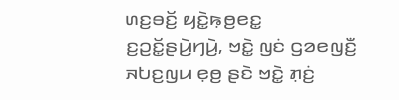ꤛꤢ꤬ꤋꤢꤩ꤬ ꤟꤢꤧ꤭ꤒ꤫ꤥ꤬ꤕꤢ꤭ ꤢ꤬ꤑꤢꤩ꤭ꤔꤣꤧ꤬ꤚꤣꤧ꤬, ꤠꤢꤧ꤭ ꤜꤢꤦ ꤞꤤꤕꤜꤢꤪ꤬ ꤏꤝꤢ꤬ꤜꤣ ꤕ꤫ꤥ꤬ ꤔꤢꤧ ꤠꤢꤧ꤭ ꤊ꤫ꤢꤦ꤬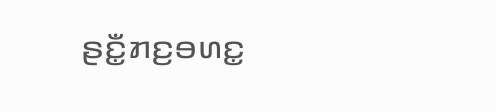ꤔꤢꤪ꤭ꤊꤢ꤬ꤋꤛꤢ꤭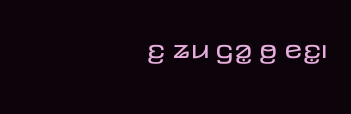ꤢ꤬ ꤘꤣ ꤞꤤ꤭ ꤥ꤬ ꤕꤢ꤭꤯